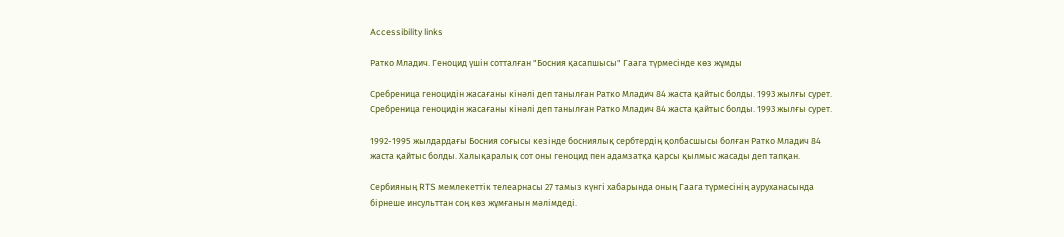Accessibility links

Ратко Младич. Геноцид үшін сотталған "Босния қасапшысы" Гаага түрмесінде көз жұмды

Сребреница геноцидін жасағаны кінәлі деп танылған Ратко Младич 84 жаста қайтыс болды. 1993 жылғы сурет.
Сребреница геноцидін жасағаны кінәлі деп танылған Ратко Младич 84 жаста қайтыс болды. 1993 жылғы сурет.

1992-1995 жылдардағы Босния соғысы кезінде босниялық сербтердің қолбасшысы болған Ратко Младич 84 жаста қайтыс болды. Халықаралық сот оны геноцид пен адамзатқа қарсы қылмыс жасады деп тапқан.

Сербияның RTS мемлекеттік телеарнасы 27 тамыз күнгі хабарында оның Гаага түрмесінің ауруханасында бірнеше инсульттан соң көз жұмғанын мәлімдеді.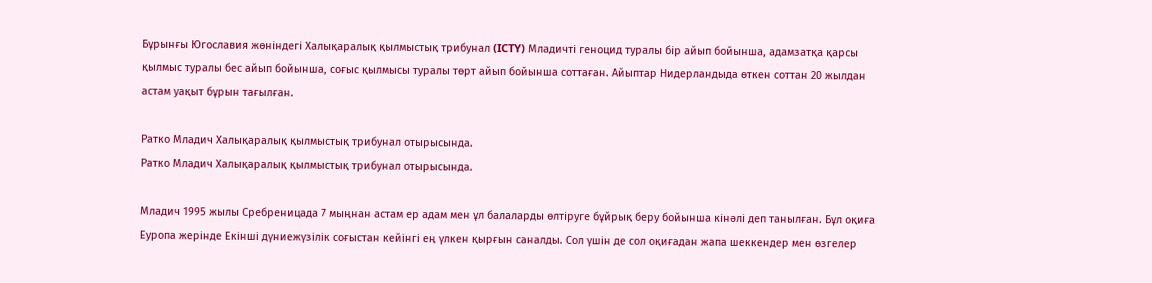Бұрынғы Югославия жөніндегі Халықаралық қылмыстық трибунал (ICTY) Младичті геноцид туралы бір айып бойынша, адамзатқа қарсы қылмыс туралы бес айып бойынша, соғыс қылмысы туралы төрт айып бойынша соттаған. Айыптар Нидерландыда өткен соттан 20 жылдан астам уақыт бұрын тағылған.

Ратко Младич Халықаралық қылмыстық трибунал отырысында.
Ратко Младич Халықаралық қылмыстық трибунал отырысында.

Младич 1995 жылы Сребреницада 7 мыңнан астам ер адам мен ұл балаларды өлтіруге бұйрық беру бойынша кінәлі деп танылған. Бұл оқиға Еуропа жерінде Екінші дүниежүзілік соғыстан кейінгі ең үлкен қырғын саналды. Сол үшін де сол оқиғадан жапа шеккендер мен өзгелер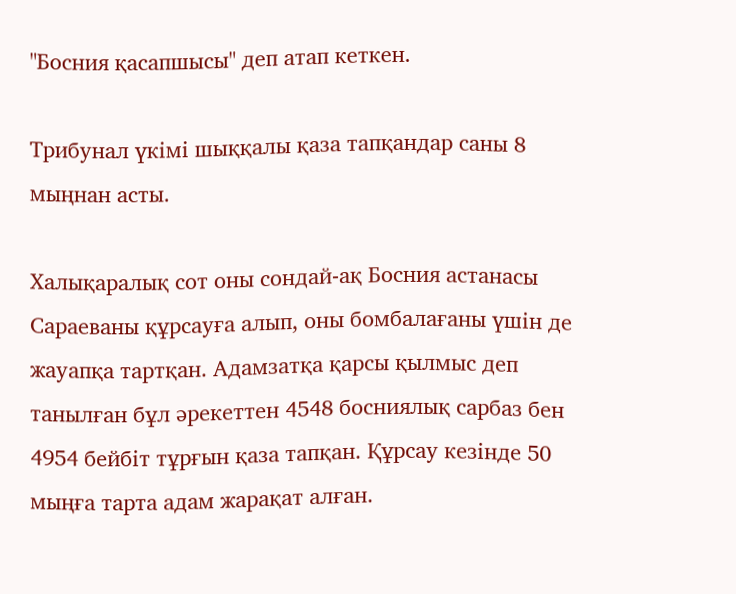"Босния қасапшысы" деп атап кеткен.

Трибунал үкімі шыққалы қаза тапқандар саны 8 мыңнан асты.

Халықаралық сот оны сондай-ақ Босния астанасы Сараеваны құрсауға алып, оны бомбалағаны үшін де жауапқа тартқан. Адамзатқа қарсы қылмыс деп танылған бұл әрекеттен 4548 босниялық сарбаз бен 4954 бейбіт тұрғын қаза тапқан. Құрсау кезінде 50 мыңға тарта адам жарақат алған.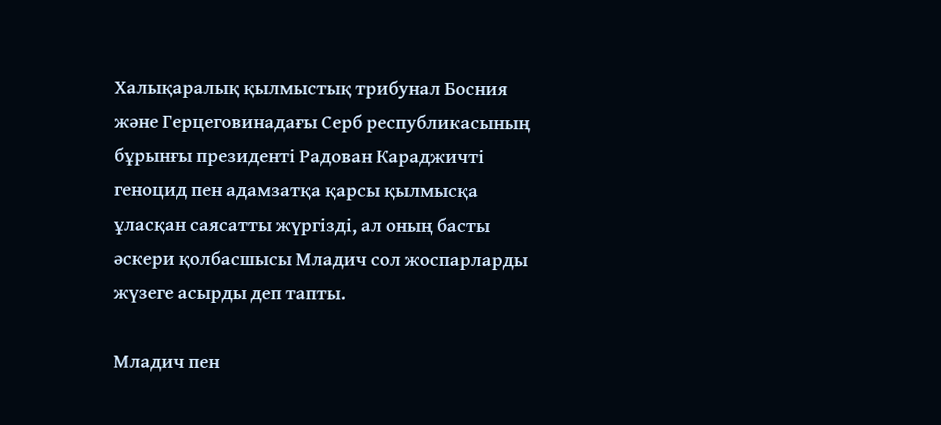Халықаралық қылмыстық трибунал Босния және Герцеговинадағы Серб республикасының бұрынғы президенті Радован Караджичті геноцид пен адамзатқа қарсы қылмысқа ұласқан саясатты жүргізді, ал оның басты әскери қолбасшысы Младич сол жоспарларды жүзеге асырды деп тапты.

Младич пен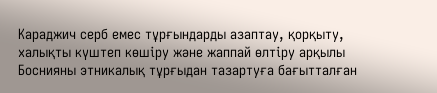Караджич серб емес тұрғындарды азаптау, қорқыту, халықты күштеп көшіру және жаппай өлтіру арқылы Боснияны этникалық тұрғыдан тазартуға бағытталған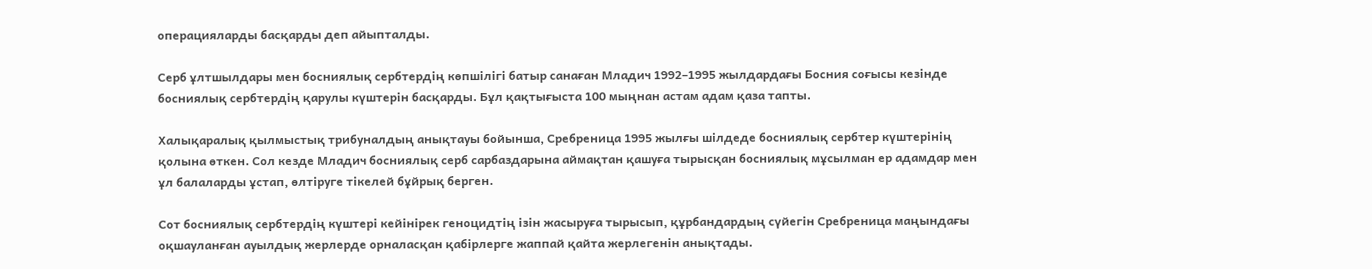операцияларды басқарды деп айыпталды.

Серб ұлтшылдары мен босниялық сербтердің көпшілігі батыр санаған Младич 1992–1995 жылдардағы Босния соғысы кезінде босниялық сербтердің қарулы күштерін басқарды. Бұл қақтығыста 100 мыңнан астам адам қаза тапты.

Халықаралық қылмыстық трибуналдың анықтауы бойынша, Сребреница 1995 жылғы шілдеде босниялық сербтер күштерінің қолына өткен. Сол кезде Младич босниялық серб сарбаздарына аймақтан қашуға тырысқан босниялық мұсылман ер адамдар мен ұл балаларды ұстап, өлтіруге тікелей бұйрық берген.

Сот босниялық сербтердің күштері кейінірек геноцидтің ізін жасыруға тырысып, құрбандардың сүйегін Сребреница маңындағы оқшауланған ауылдық жерлерде орналасқан қабірлерге жаппай қайта жерлегенін анықтады.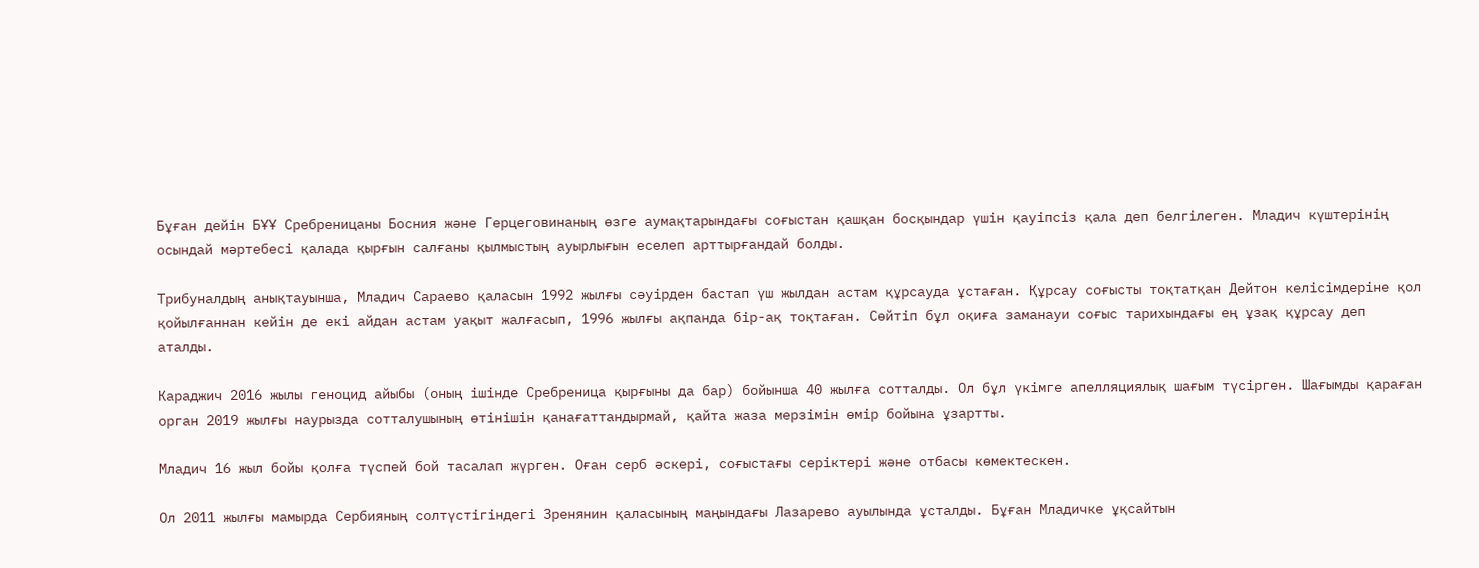Бұған дейін БҰҰ Сребреницаны Босния және Герцеговинаның өзге аумақтарындағы соғыстан қашқан босқындар үшін қауіпсіз қала деп белгілеген. Младич күштерінің осындай мәртебесі қалада қырғын салғаны қылмыстың ауырлығын еселеп арттырғандай болды.

Трибуналдың анықтауынша, Младич Сараево қаласын 1992 жылғы сәуірден бастап үш жылдан астам құрсауда ұстаған. Құрсау соғысты тоқтатқан Дейтон келісімдеріне қол қойылғаннан кейін де екі айдан астам уақыт жалғасып, 1996 жылғы ақпанда бір-ақ тоқтаған. Сөйтіп бұл оқиға заманауи соғыс тарихындағы ең ұзақ құрсау деп аталды.

Караджич 2016 жылы геноцид айыбы (оның ішінде Сребреница қырғыны да бар) бойынша 40 жылға сотталды. Ол бұл үкімге апелляциялық шағым түсірген. Шағымды қараған орган 2019 жылғы наурызда сотталушының өтінішін қанағаттандырмай, қайта жаза мерзімін өмір бойына ұзартты.

Младич 16 жыл бойы қолға түспей бой тасалап жүрген. Оған серб әскері, соғыстағы серіктері және отбасы көмектескен.

Ол 2011 жылғы мамырда Сербияның солтүстігіндегі Зренянин қаласының маңындағы Лазарево ауылында ұсталды. Бұған Младичке ұқсайтын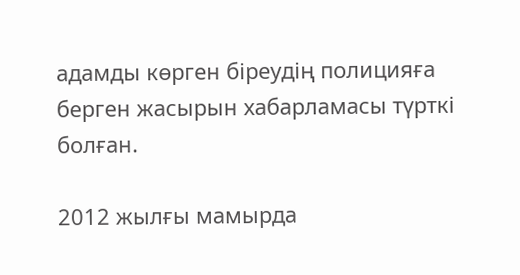адамды көрген біреудің полицияға берген жасырын хабарламасы түрткі болған.

2012 жылғы мамырда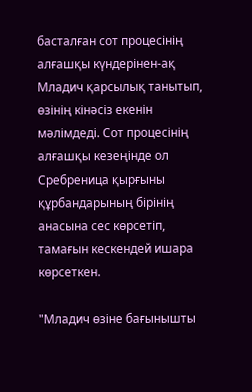басталған сот процесінің алғашқы күндерінен-ақ Младич қарсылық танытып, өзінің кінәсіз екенін мәлімдеді. Сот процесінің алғашқы кезеңінде ол Сребреница қырғыны құрбандарының бірінің анасына сес көрсетіп, тамағын кескендей ишара көрсеткен.

"Младич өзіне бағынышты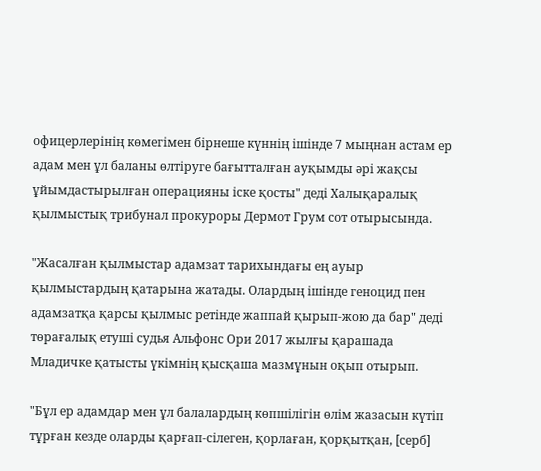офицерлерінің көмегімен бірнеше күннің ішінде 7 мыңнан астам ер адам мен ұл баланы өлтіруге бағытталған ауқымды әрі жақсы ұйымдастырылған операцияны іске қосты" деді Халықаралық қылмыстық трибунал прокуроры Дермот Грум сот отырысында.

"Жасалған қылмыстар адамзат тарихындағы ең ауыр қылмыстардың қатарына жатады. Олардың ішінде геноцид пен адамзатқа қарсы қылмыс ретінде жаппай қырып-жою да бар" деді төрағалық етуші судья Альфонс Ори 2017 жылғы қарашада Младичке қатысты үкімнің қысқаша мазмұнын оқып отырып.

"Бұл ер адамдар мен ұл балалардың көпшілігін өлім жазасын күтіп тұрған кезде оларды қарғап-сілеген, қорлаған, қорқытқан, [серб]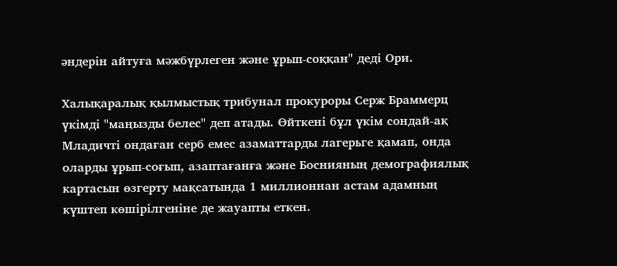әндерін айтуға мәжбүрлеген және ұрып-соққан" деді Ори.

Халықаралық қылмыстық трибунал прокуроры Серж Браммерц үкімді "маңызды белес" деп атады. Өйткені бұл үкім сондай-ақ Младичті ондаған серб емес азаматтарды лагерьге қамап, онда оларды ұрып-соғып, азаптағанға және Боснияның демографиялық картасын өзгерту мақсатында 1 миллионнан астам адамның күштеп көшірілгеніне де жауапты еткен.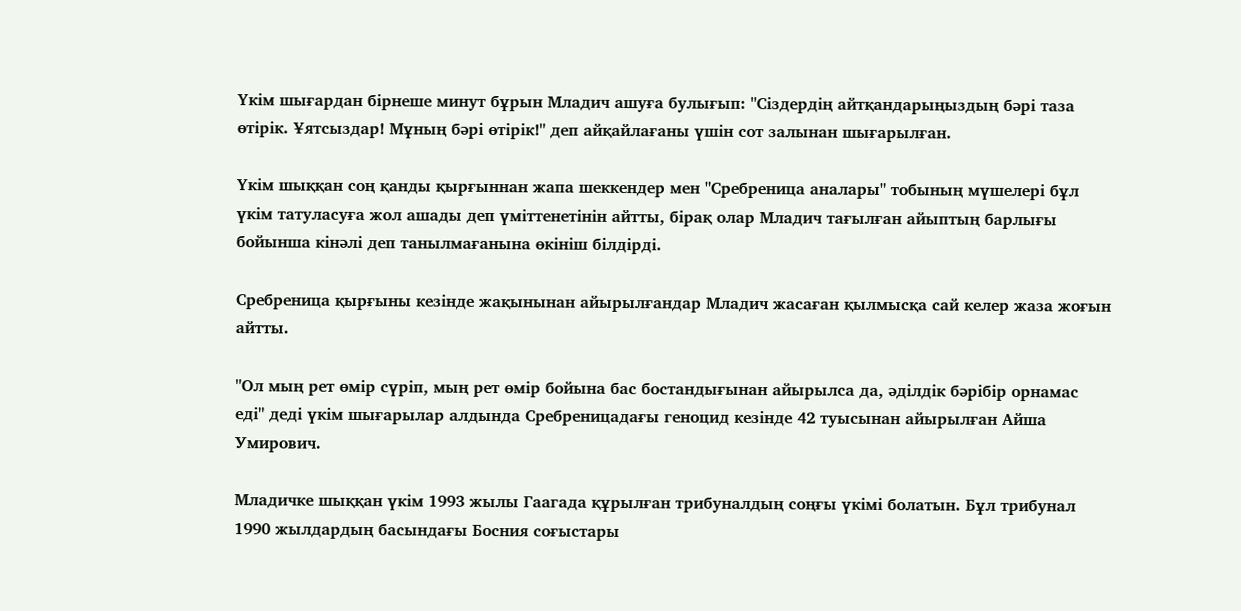Үкім шығардан бірнеше минут бұрын Младич ашуға булығып: "Сіздердің айтқандарыңыздың бәрі таза өтірік. Ұятсыздар! Мұның бәрі өтірік!" деп айқайлағаны үшін сот залынан шығарылған.

Үкім шыққан соң қанды қырғыннан жапа шеккендер мен "Сребреница аналары" тобының мүшелері бұл үкім татуласуға жол ашады деп үміттенетінін айтты, бірақ олар Младич тағылған айыптың барлығы бойынша кінәлі деп танылмағанына өкініш білдірді.

Сребреница қырғыны кезінде жақынынан айырылғандар Младич жасаған қылмысқа сай келер жаза жоғын айтты.

"Ол мың рет өмір сүріп, мың рет өмір бойына бас бостандығынан айырылса да, әділдік бәрібір орнамас еді" деді үкім шығарылар алдында Сребреницадағы геноцид кезінде 42 туысынан айырылған Айша Умирович.

Младичке шыққан үкім 1993 жылы Гаагада құрылған трибуналдың соңғы үкімі болатын. Бұл трибунал 1990 жылдардың басындағы Босния соғыстары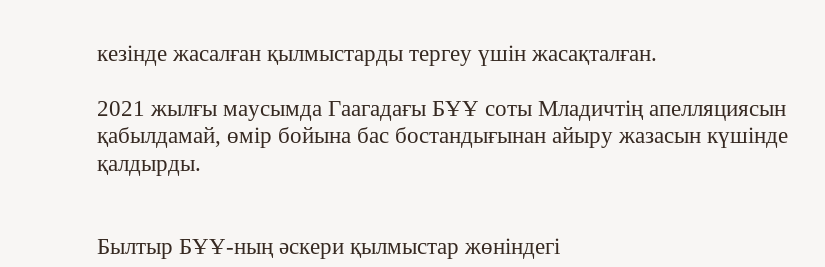кезінде жасалған қылмыстарды тергеу үшін жасақталған.

2021 жылғы маусымда Гаагадағы БҰҰ соты Младичтің апелляциясын қабылдамай, өмір бойына бас бостандығынан айыру жазасын күшінде қалдырды.


Былтыр БҰҰ-ның әскери қылмыстар жөніндегі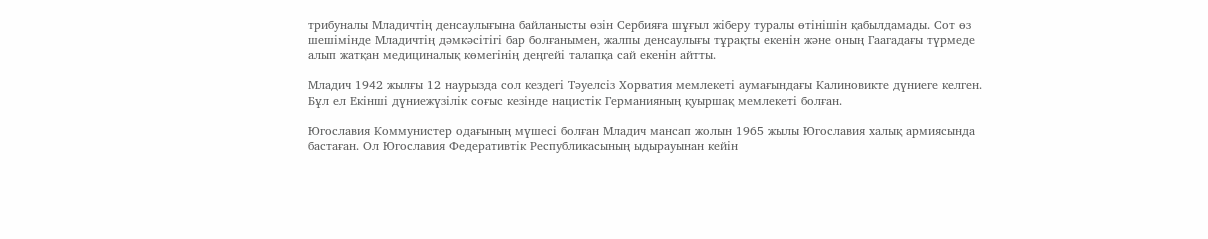трибуналы Младичтің денсаулығына байланысты өзін Сербияға шұғыл жіберу туралы өтінішін қабылдамады. Сот өз шешімінде Младичтің дәмкәсітігі бар болғанымен, жалпы денсаулығы тұрақты екенін және оның Гаагадағы түрмеде алып жатқан медициналық көмегінің деңгейі талапқа сай екенін айтты.

Младич 1942 жылғы 12 наурызда сол кездегі Тәуелсіз Хорватия мемлекеті аумағындағы Калиновикте дүниеге келген. Бұл ел Екінші дүниежүзілік соғыс кезінде нацистік Германияның қуыршақ мемлекеті болған.

Югославия Коммунистер одағының мүшесі болған Младич мансап жолын 1965 жылы Югославия халық армиясында бастаған. Ол Югославия Федеративтік Республикасының ыдырауынан кейін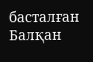басталған Балқан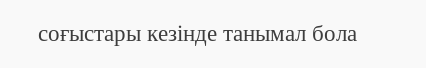соғыстары кезінде танымал бола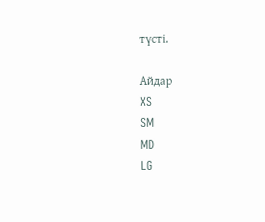түсті.

Айдар
XS
SM
MD
LG